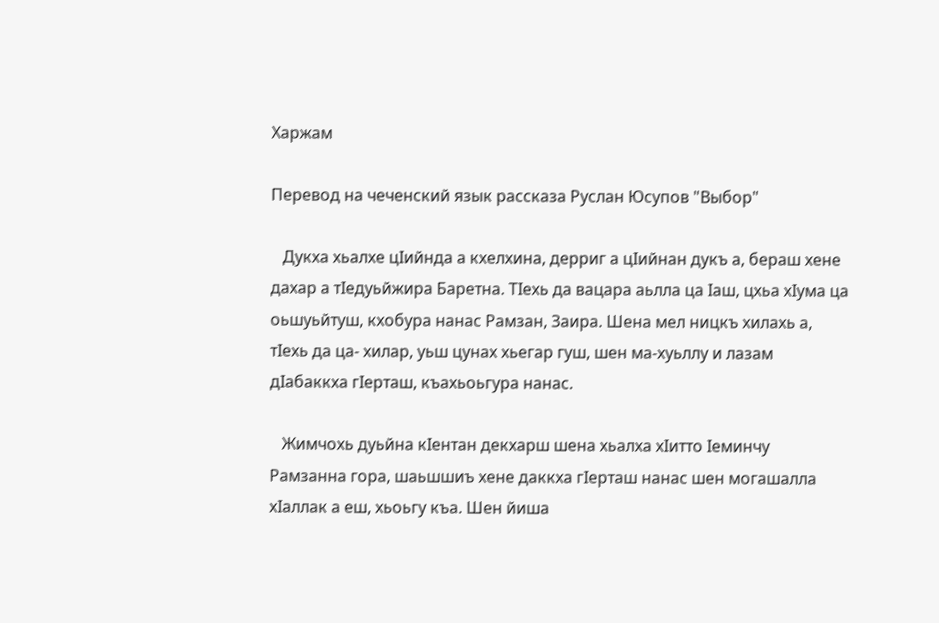Харжам

Перевод на чеченский язык рассказа Руслан Юсупов "Выбор"

   Дукха хьалхе цIийнда а кхелхина, дерриг а цIийнан дукъ а, бераш хене дахар а тIедуьйжира Баретна. ТIехь да вацара аьлла ца Iаш, цхьа хIума ца оьшуьйтуш, кхобура нанас Рамзан, Заира. Шена мел ницкъ хилахь а, тIехь да ца- хилар, уьш цунах хьегар гуш, шен ма-хуьллу и лазам дIабаккха гIерташ, къахьоьгура нанас.

   Жимчохь дуьйна кIентан декхарш шена хьалха хIитто Iеминчу Рамзанна гора, шаьшшиъ хене даккха гIерташ нанас шен могашалла хIаллак а еш, хьоьгу къа. Шен йиша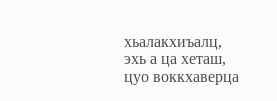хьалакхиъалц, эхь а ца хеташ, цуо воккхаверца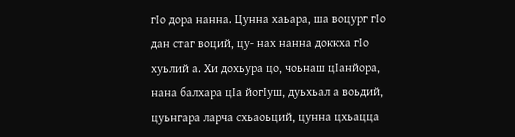гIо дора нанна. Цунна хаьара, ша воцург гIо дан стаг воций, цу- нах нанна доккха гIо хуьлий а. Хи дохьура цо, чоьнаш цIанйора, нана балхара цIа йогIуш, дуьхьал а воьдий, цуьнгара ларча схьаоьций, цунна цхьацца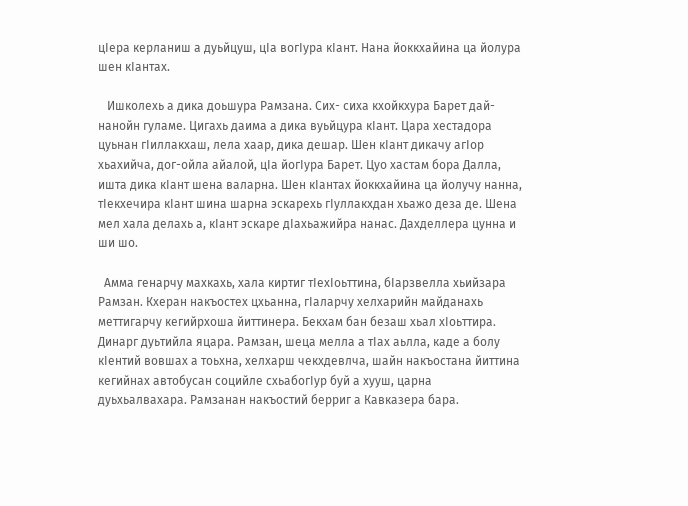цIера керланиш а дуьйцуш, цIа вогIура кIант. Нана йоккхайина ца йолура шен кIантах.

   Ишколехь а дика доьшура Рамзана. Сих- сиха кхойкхура Барет дай-нанойн гуламе. Цигахь даима а дика вуьйцура кIант. Цара хестадора цуьнан гIиллакхаш, лела хаар, дика дешар. Шен кIант дикачу агIор хьахийча, дог-ойла айалой, цIа йогIура Барет. Цуо хастам бора Далла, ишта дика кIант шена валарна. Шен кIантах йоккхайина ца йолучу нанна, тIекхечира кIант шина шарна эскарехь гIуллакхдан хьажо деза де. Шена мел хала делахь а, кIант эскаре дIахьажийра нанас. Дахделлера цунна и ши шо.

  Амма генарчу махкахь, хала киртиг тIехIоьттина, бIарзвелла хьийзара Рамзан. Кхеран накъостех цхьанна, гIаларчу хелхарийн майданахь меттигарчу кегийрхоша йиттинера. Бекхам бан безаш хьал хIоьттира. Динарг дуьтийла яцара. Рамзан, шеца мелла а тIах аьлла, каде а болу кIентий вовшах а тоьхна, хелхарш чекхдевлча, шайн накъостана йиттина кегийнах автобусан социйле схьабогIур буй а хууш, царна дуьхьалвахара. Рамзанан накъостий берриг а Кавказера бара.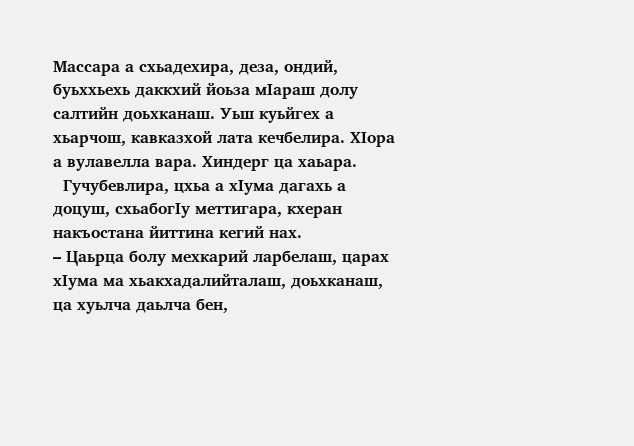Массара а схьадехира, деза, ондий, буьххьехь даккхий йоьза мIараш долу салтийн доьхканаш. Уьш куьйгех а хьарчош, кавказхой лата кечбелира. ХIора а вулавелла вара. Хиндерг ца хаьара.
  Гучубевлира, цхьа а хIума дагахь а доцуш, схьабогIу меттигара, кхеран накъостана йиттина кегий нах.
– Цаьрца болу мехкарий ларбелаш, царах хIума ма хьакхадалийталаш, доьхканаш, ца хуьлча даьлча бен,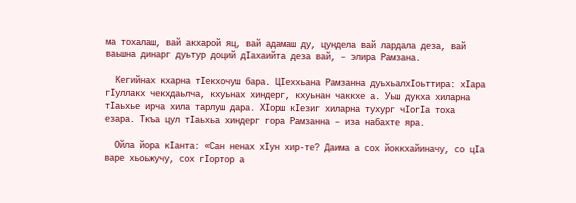ма тохалаш, вай акхарой яц, вай адамаш ду, цундела вай лардала деза, вай ваьшна динарг дуьтур доций дIахаийта деза вай, – элира Рамзана.

  Кегийнах кхарна тIекхочуш бара. ЦIеххьана Рамзанна дуьхьалхIоьттира: хIара гIуллакх чекхдаьлча, кхуьнах хиндерг, кхуьнан чаккхе а. Уьш дукха хиларна тIаьхье ирча хила тарлуш дара. ХIорш кIезиг хиларна тухург чIогIа тоха езара. Ткъа цул тIаьхьа хиндерг гора Рамзанна – иза набахте яра.

  Ойла йора кIанта: «Сан ненах хIун хир-те? Даима а сох йоккхайиначу, со цIа варе хьоьжучу, сох гIортор а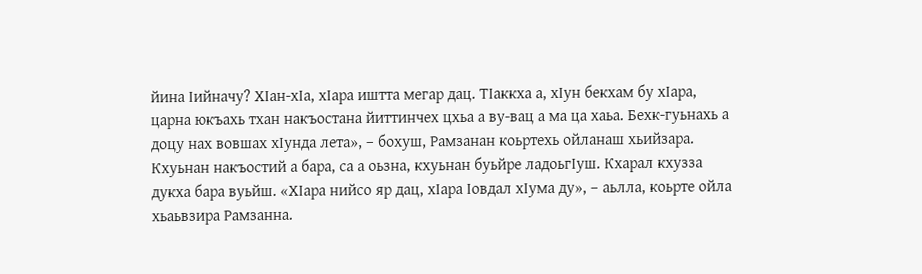йина Iийначу? ХIан-хIа, хIара иштта мегар дац. ТIаккха а, хIун бекхам бу хIара, царна юкъахь тхан накъостана йиттинчех цхьа а ву-вац а ма ца хаьа. Бехк-гуьнахь а доцу нах вовшах хIунда лета», – бохуш, Рамзанан коьртехь ойланаш хьийзара. Кхуьнан накъостий а бара, са а оьзна, кхуьнан буьйре ладоьгIуш. Кхарал кхузза дукха бара вуьйш. «ХIара нийсо яр дац, хIара Iовдал хIума ду», – аьлла, коьрте ойла хьаьвзира Рамзанна.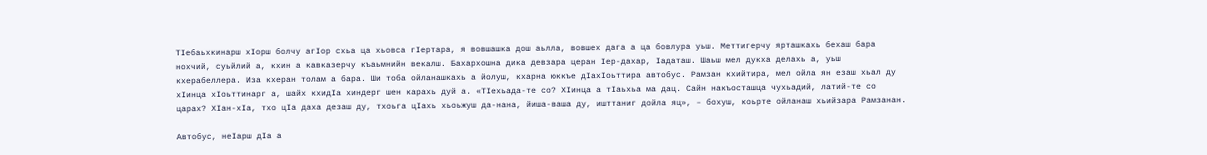ТIебаьхкинарш хIорш болчу агIор схьа ца хьовса гIертара, я вовшашка дош аьлла, вовшех дага а ца бовлура уьш. Меттигерчу ярташкахь бехаш бара нохчий, суьйлий а, кхин а кавказерчу къаьмнийн векалш. Бахархошна дика девзара церан Iер-дахар, Iадаташ. Шаьш мел дукха делахь а, уьш кхерабеллера. Иза кхеран толам а бара. Ши тоба ойланашкахь а йолуш, кхарна юккъе дIахIоьттира автобус. Рамзан кхийтира, мел ойла ян езаш хьал ду хIинца хIоьттинарг а, шайх кхидIа хиндерг шен карахь дуй а. «ТIехьада-те со? ХIинца а тIаьхьа ма дац. Сайн накъосташца чухьадий, латий-те со царах? ХIан-хIа, тхо цIа даха дезаш ду, тхоьга цIахь хьоьжуш да-нана, йиша-ваша ду, ишттаниг дойла яц», – бохуш, коьрте ойланаш хьийзара Рамзанан.

Автобус, неIарш дIа а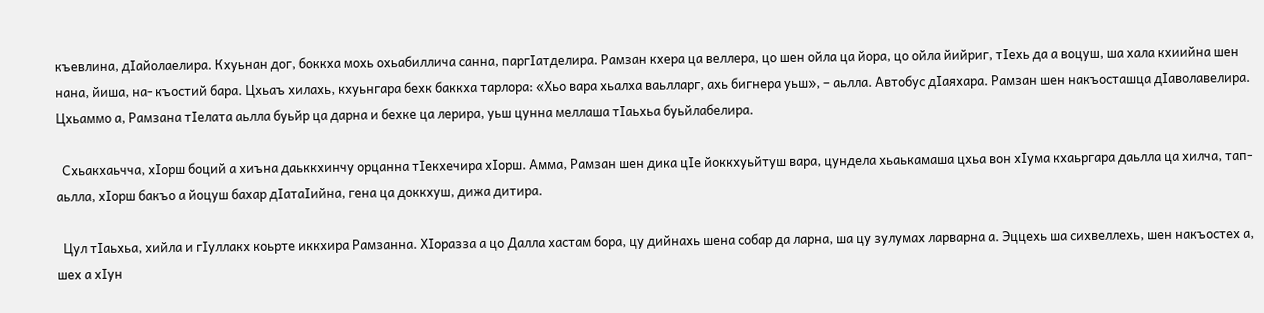къевлина, дIайолаелира. Кхуьнан дог, боккха мохь охьабиллича санна, паргIатделира. Рамзан кхера ца веллера, цо шен ойла ца йора, цо ойла йийриг, тIехь да а воцуш, ша хала кхиийна шен нана, йиша, на- къостий бара. Цхьаъ хилахь, кхуьнгара бехк баккха тарлора: «Хьо вара хьалха ваьлларг, ахь бигнера уьш», – аьлла. Автобус дIаяхара. Рамзан шен накъосташца дIаволавелира. Цхьаммо а, Рамзана тIелата аьлла буьйр ца дарна и бехке ца лерира, уьш цунна меллаша тIаьхьа буьйлабелира.

  Схьакхаьчча, хIорш боций а хиъна даьккхинчу орцанна тIекхечира хIорш. Амма, Рамзан шен дика цIе йоккхуьйтуш вара, цундела хьаькамаша цхьа вон хIума кхаьргара даьлла ца хилча, тап-аьлла, хIорш бакъо а йоцуш бахар дIатаIийна, гена ца доккхуш, дижа дитира.

  Цул тIаьхьа, хийла и гIуллакх коьрте иккхира Рамзанна. ХIоразза а цо Далла хастам бора, цу дийнахь шена собар да ларна, ша цу зулумах ларварна а. Эццехь ша сихвеллехь, шен накъостех а, шех а хIун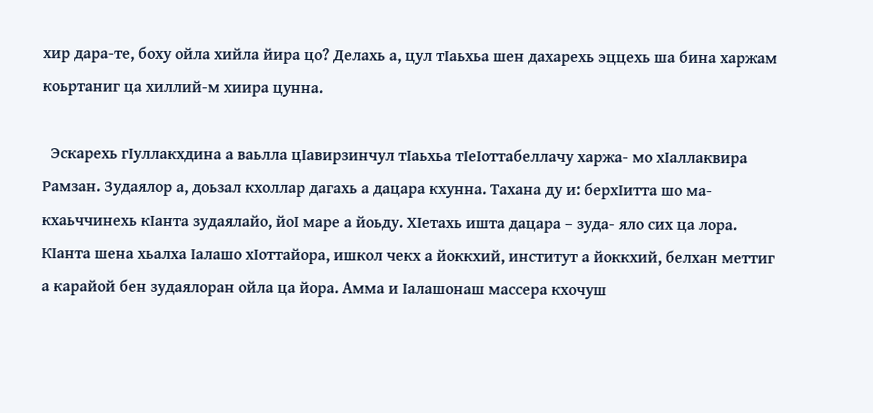хир дара-те, боху ойла хийла йира цо? Делахь а, цул тIаьхьа шен дахарехь эццехь ша бина харжам коьртаниг ца хиллий-м хиира цунна.

  Эскарехь гIуллакхдина а ваьлла цIавирзинчул тIаьхьа тIеIоттабеллачу харжа- мо хIаллаквира Рамзан. Зудаялор а, доьзал кхоллар дагахь а дацара кхунна. Тахана ду и: берхIитта шо ма-кхаьччинехь кIанта зудаялайо, йоI маре а йоьду. ХIетахь ишта дацара – зуда- яло сих ца лора. КIанта шена хьалха Iалашо хIоттайора, ишкол чекх а йоккхий, институт а йоккхий, белхан меттиг а карайой бен зудаялоран ойла ца йора. Амма и Iалашонаш массера кхочуш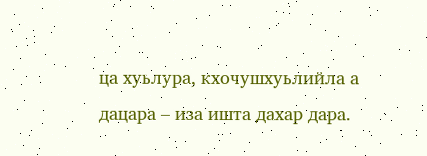ца хуьлура, кхочушхуьлийла а дацара – иза ишта дахар дара.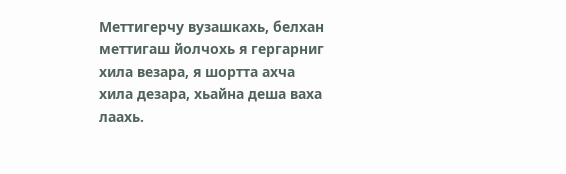Меттигерчу вузашкахь, белхан меттигаш йолчохь я гергарниг хила везара, я шортта ахча хила дезара, хьайна деша ваха лаахь.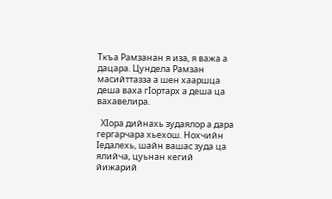Ткъа Рамзанан я иза, я важа а дацара. Цундела Рамзан масийттазза а шен хааршца деша ваха гIортарх а деша ца вахавелира.

  ХIора дийнахь зудаялор а дара гергарчара хьехош. Нохчийн Iедалехь, шайн вашас зуда ца ялийча, цуьнан кегий йижарий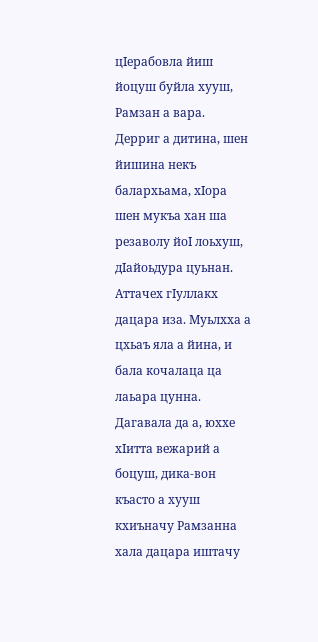цIерабовла йиш йоцуш буйла хууш, Рамзан а вара. Дерриг а дитина, шен йишина некъ балархьама, хIора шен мукъа хан ша резаволу йоI лоьхуш, дIайоьдура цуьнан. Аттачех гIуллакх дацара иза. Муьлхха а цхьаъ яла а йина, и бала кочалаца ца лаьара цунна. Дагавала да а, юххе хIитта вежарий а боцуш, дика-вон къасто а хууш кхиъначу Рамзанна хала дацара иштачу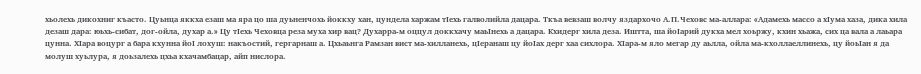хьолехь дикохниг къасто. Цуьнца яккха езаш ма яра цо ша дуьненчохь йоккху хан, цундела харжам тIехь галволийла дацара. Ткъа вевзаш волчу яздархочо А.П.Чеховс ма-аллара: «Адамехь массо а хIума хаза, дика хила дезаш дара: юьхь-сибат, дог-ойла, духар а.» Цу тIехь Чеховца реза муха хир вац? Духарра-м оццул доккхачу маьIнехь а дацара. Кхидерг хила деза. Иштта, ша йоIарий дукха мел хоьржу, кхин хьажа, сих ца вала а лаьара цунна. ХIара воцург а бара кхунна йоI лохуш: накъостий, гергарнаш а. Цхьаьнга Рамзан вист ма-хилланехь, цIеранаш цу йоIах дерг хаа сихлора. ХIара-м яло мегар ду аьлла, ойла ма-кхоллаеллинехь, цу йоьIан я да молуш хуьлура, я доьзалехь цхьа кхачамбацар, айп нислора.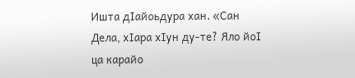Ишта дIайоьдура хан. «Сан Дела, хIара хIун ду-те? Яло йоI ца карайо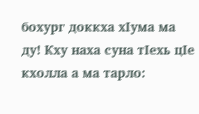бохург доккха хIума ма ду! Кху наха суна тIехь цIе кхолла а ма тарло: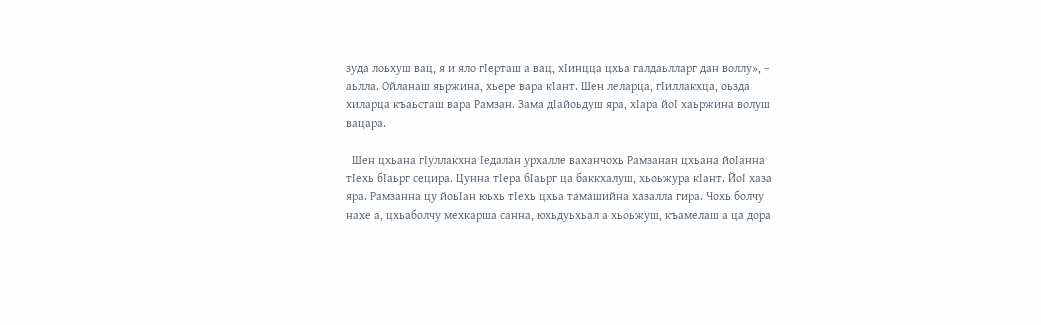зуда лоьхуш вац, я и яло гIерташ а вац, хIинцца цхьа галдаьлларг дан воллу», – аьлла. Ойланаш яьржина, хьере вара кIант. Шен леларца, гIиллакхца, оьзда хиларца къаьсташ вара Рамзан. Зама дIайоьдуш яра, хIара йоI хаьржина волуш вацара.

  Шен цхьана гIуллакхна Iедалан урхалле ваханчохь Рамзанан цхьана йоIанна тIехь бIаьрг сецира. Цунна тIера бIаьрг ца баккхалуш, хьоьжура кIант. ЙоI хаза яра. Рамзанна цу йоьIан юьхь тIехь цхьа тамашийна хазалла гира. Чохь болчу нахе а, цхьаболчу мехкарша санна, юхьдуьхьал а хьоьжуш, къамелаш а ца дора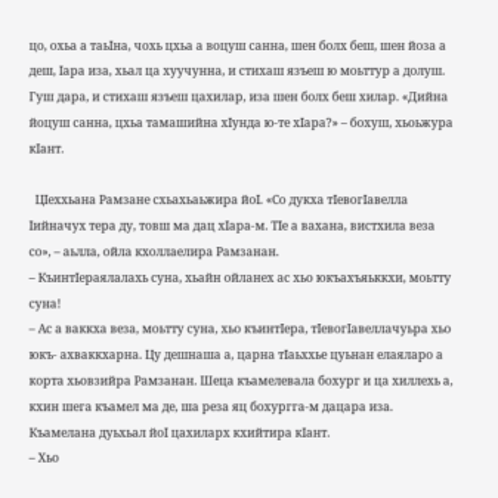цо, охьа а таьIна, чохь цхьа а воцуш санна, шен болх беш, шен йоза а деш, Iара иза, хьал ца хуучунна, и стихаш язъеш ю моьттур а долуш. Гуш дара, и стихаш язъеш цахилар, иза шен болх беш хилар. «Дийна йоцуш санна, цхьа тамашийна хIунда ю-те хIара?» – бохуш, хьоьжура кIант.

  ЦIеххьана Рамзане схьахьаьжира йоI. «Со дукха тIевогIавелла Iийначух тера ду, товш ма дац хIара-м. ТIе а вахана, вистхила веза со», – аьлла, ойла кхоллаелира Рамзанан.
– КъинтIераялалахь суна, хьайн ойланех ас хьо юкъахъяьккхи, моьтту суна!
– Ас а ваккха веза, моьтту суна, хьо къинтIера, тIевогIавеллачуьра хьо юкъ- ахваккхарна. Цу дешнаша а, царна тIаьххье цуьнан елаяларо а корта хьовзийра Рамзанан. Шеца къамелевала бохург и ца хиллехь а, кхин шега къамел ма де, ша реза яц бохургга-м дацара иза. Къамелана дуьхьал йоI цахиларх кхийтира кIант.
– Хьо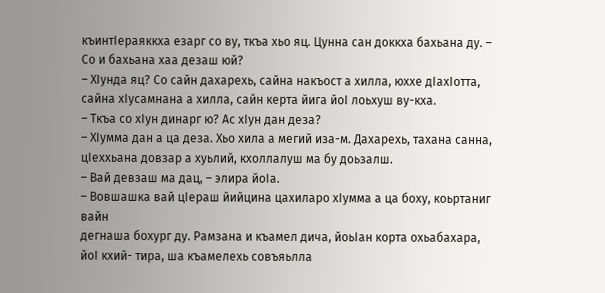къинтIераяккха езарг со ву, ткъа хьо яц. Цунна сан доккха бахьана ду. – Со и бахьана хаа дезаш юй?
– ХIунда яц? Со сайн дахарехь, сайна накъост а хилла, юххе дIахIотта, сайна хIусамнана а хилла, сайн керта йига йоI лоьхуш ву-кха.
– Ткъа со хIун динарг ю? Ас хIун дан деза?
– ХIумма дан а ца деза. Хьо хила а мегий иза-м. Дахарехь, тахана санна, цIеххьана довзар а хуьлий, кхоллалуш ма бу доьзалш.
– Вай девзаш ма дац, – элира йоIа.
– Вовшашка вай цIераш йийцина цахиларо хIумма а ца боху, коьртаниг вайн
дегнаша бохург ду. Рамзана и къамел дича, йоьIан корта охьабахара, йоI кхий- тира, ша къамелехь совъяьлла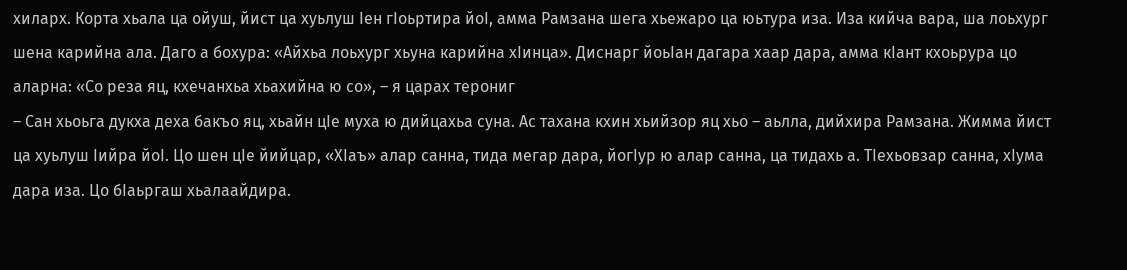хиларх. Корта хьала ца ойуш, йист ца хуьлуш Iен гIоьртира йоI, амма Рамзана шега хьежаро ца юьтура иза. Иза кийча вара, ша лоьхург шена карийна ала. Даго а бохура: «Айхьа лоьхург хьуна карийна хIинца». Диснарг йоьIан дагара хаар дара, амма кIант кхоьрура цо аларна: «Со реза яц, кхечанхьа хьахийна ю со», – я царах терониг
– Сан хьоьга дукха деха бакъо яц, хьайн цIе муха ю дийцахьа суна. Ас тахана кхин хьийзор яц хьо – аьлла, дийхира Рамзана. Жимма йист ца хуьлуш Iийра йоI. Цо шен цIе йийцар, «ХIаъ» алар санна, тида мегар дара, йогIур ю алар санна, ца тидахь а. ТIехьовзар санна, хIума дара иза. Цо бIаьргаш хьалаайдира.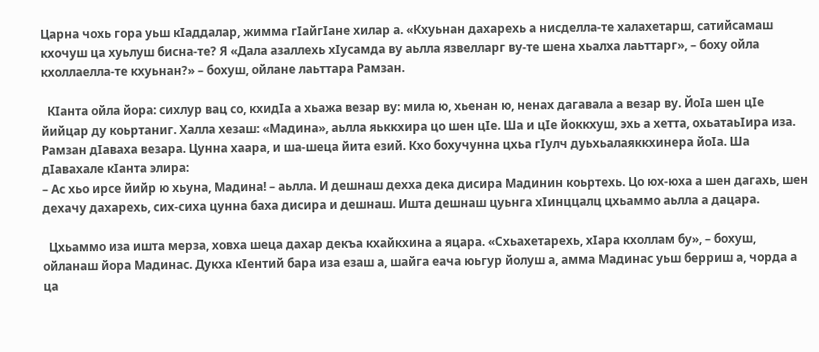Царна чохь гора уьш кIаддалар, жимма гIайгIане хилар а. «Кхуьнан дахарехь а нисделла-те халахетарш, сатийсамаш кхочуш ца хуьлуш бисна-те? Я «Дала азаллехь хIусамда ву аьлла язвелларг ву-те шена хьалха лаьттарг», – боху ойла кхоллаелла-те кхуьнан?» – бохуш, ойлане лаьттара Рамзан.

  КIанта ойла йора: сихлур вац со, кхидIа а хьажа везар ву: мила ю, хьенан ю, ненах дагавала а везар ву. ЙоIа шен цIе йийцар ду коьртаниг. Халла хезаш: «Мадина», аьлла яьккхира цо шен цIе. Ша и цIе йоккхуш, эхь а хетта, охьатаьIира иза. Рамзан дIаваха везара. Цунна хаара, и ша-шеца йита езий. Кхо бохучунна цхьа гIулч дуьхьалаяккхинера йоIа. Ша дIавахале кIанта элира:
– Ас хьо ирсе йийр ю хьуна, Мадина! – аьлла. И дешнаш дехха дека дисира Мадинин коьртехь. Цо юх-юха а шен дагахь, шен дехачу дахарехь, сих-сиха цунна баха дисира и дешнаш. Ишта дешнаш цуьнга хIинццалц цхьаммо аьлла а дацара.

  Цхьаммо иза ишта мерза, ховха шеца дахар декъа кхайкхина а яцара. «Схьахетарехь, хIара кхоллам бу», – бохуш, ойланаш йора Мадинас. Дукха кIентий бара иза езаш а, шайга еача юьгур йолуш а, амма Мадинас уьш берриш а, чорда а ца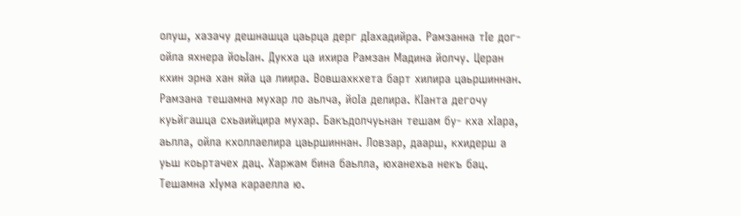олуш, хазачу дешнашца цаьрца дерг дIахадийра. Рамзанна тIе дог-ойла яхнера йоьIан. Дукха ца ихира Рамзан Мадина йолчу. Церан кхин эрна хан яйа ца лиира. Вовшахкхета барт хилира цаьршиннан. Рамзана тешамна мухар ло аьлча, йоIа делира. КIанта дегочу куьйгашца схьаийцира мухар. Бакъдолчуьнан тешам бу- кха хIара, аьлла, ойла кхоллаелира цаьршиннан. Ловзар, даарш, кхидерш а уьш коьртачех дац. Харжам бина баьлла, юханехьа некъ бац. Тешамна хIума караелла ю.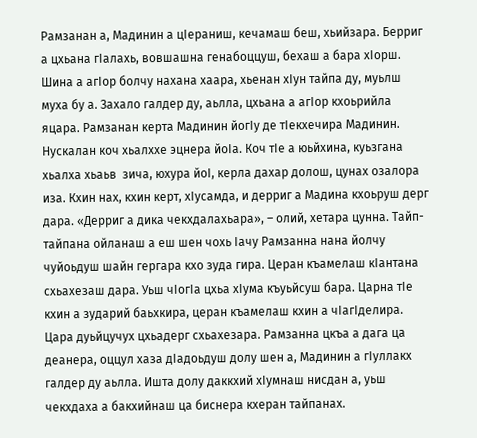Рамзанан а, Мадинин а цIераниш, кечамаш беш, хьийзара. Берриг а цхьана гIалахь, вовшашна генабоццуш, бехаш а бара хIорш. Шина а агIор болчу нахана хаара, хьенан хIун тайпа ду, муьлш муха бу а. Захало галдер ду, аьлла, цхьана а агIор кхоьрийла яцара. Рамзанан керта Мадинин йогIу де тIекхечира Мадинин. Нускалан коч хьалххе эцнера йоIа. Коч тIе а юьйхина, куьзгана хьалха хьаьв  зича, юхура йоI, керла дахар долош, цунах озалора иза. Кхин нах, кхин керт, хIусамда, и дерриг а Мадина кхоьруш дерг дара. «Дерриг а дика чекхдалахьара», – олий, хетара цунна. Тайп-тайпана ойланаш а еш шен чохь Iачу Рамзанна нана йолчу чуйоьдуш шайн гергара кхо зуда гира. Церан къамелаш кIантана схьахезаш дара. Уьш чIогIа цхьа хIума къуьйсуш бара. Царна тIе кхин а зударий баьхкира, церан къамелаш кхин а чIагIделира. Цара дуьйцучух цхьадерг схьахезара. Рамзанна цкъа а дага ца деанера, оццул хаза дIадоьдуш долу шен а, Мадинин а гIуллакх галдер ду аьлла. Ишта долу даккхий хIумнаш нисдан а, уьш чекхдаха а бакхийнаш ца биснера кхеран тайпанах.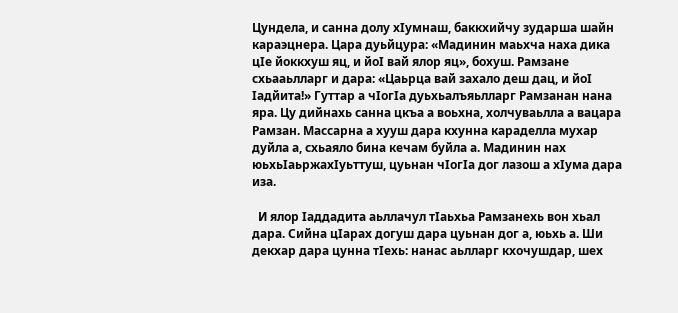Цундела, и санна долу хIумнаш, баккхийчу зударша шайн караэцнера. Цара дуьйцура: «Мадинин маьхча наха дика цIе йоккхуш яц, и йоI вай ялор яц», бохуш. Рамзане схьааьлларг и дара: «Цаьрца вай захало деш дац, и йоI Iадйита!» Гуттар а чIогIа дуьхьалъяьлларг Рамзанан нана яра. Цу дийнахь санна цкъа а воьхна, холчуваьлла а вацара Рамзан. Массарна а хууш дара кхунна караделла мухар дуйла а, схьаяло бина кечам буйла а. Мадинин нах юьхьIаьржахIуьттуш, цуьнан чIогIа дог лазош а хIума дара иза.

  И ялор Iаддадита аьллачул тIаьхьа Рамзанехь вон хьал дара. Сийна цIарах догуш дара цуьнан дог а, юьхь а. Ши декхар дара цунна тIехь: нанас аьлларг кхочушдар, шех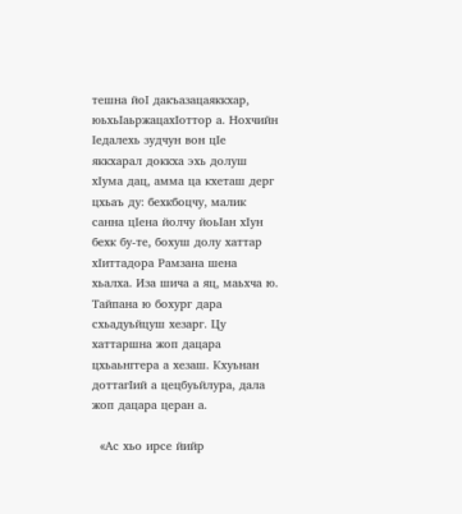тешна йоI дакъазацаяккхар, юьхьIаьржацахIоттор а. Нохчийн Iедалехь зудчун вон цIе яккхарал доккха эхь долуш хIума дац, амма ца кхеташ дерг цхьаъ ду: бехкбоцчу, малик санна цIена йолчу йоьIан хIун бехк бу-те, бохуш долу хаттар хIиттадора Рамзана шена хьалха. Иза шича а яц, маьхча ю. Тайпана ю бохург дара схьадуьйцуш хезарг. Цу хаттаршна жоп дацара цхьаьнггера а хезаш. Кхуьнан доттагIий а цецбуьйлура, дала жоп дацара церан а.

  «Ас хьо ирсе йийр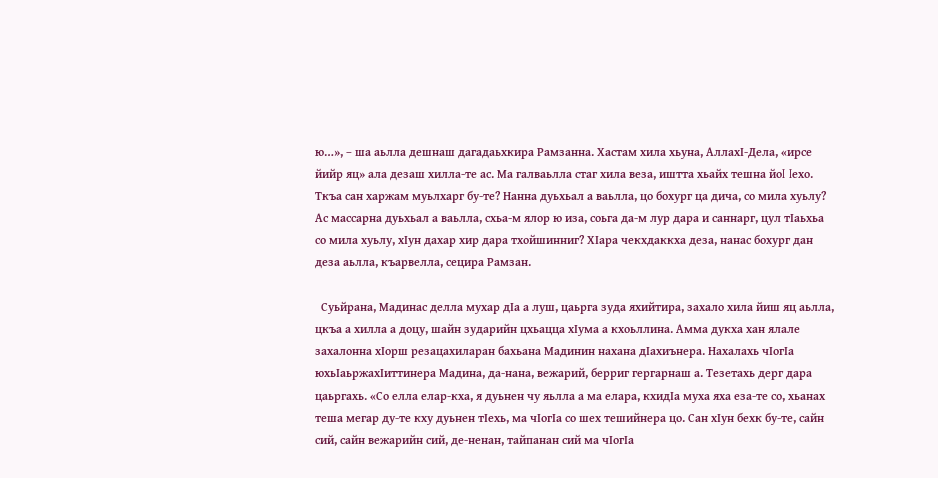ю…», – ша аьлла дешнаш дагадаьхкира Рамзанна. Хастам хила хьуна, АллахI-Дела, «ирсе йийр яц» ала дезаш хилла-те ас. Ма галваьлла стаг хила веза, иштта хьайх тешна йоI Iехо. Ткъа сан харжам муьлхарг бу-те? Нанна дуьхьал а ваьлла, цо бохург ца дича, со мила хуьлу? Ас массарна дуьхьал а ваьлла, схьа-м ялор ю иза, соьга да-м лур дара и саннарг, цул тIаьхьа со мила хуьлу, хIун дахар хир дара тхойшинниг? ХIара чекхдаккха деза, нанас бохург дан деза аьлла, къарвелла, сецира Рамзан.

  Суьйрана, Мадинас делла мухар дIа а луш, цаьрга зуда яхийтира, захало хила йиш яц аьлла, цкъа а хилла а доцу, шайн зударийн цхьацца хIума а кхоьллина. Амма дукха хан ялале захалонна хIорш резацахиларан бахьана Мадинин нахана дIахиънера. Нахалахь чIогIа юхьIаьржахIиттинера Мадина, да-нана, вежарий, берриг гергарнаш а. Тезетахь дерг дара цаьргахь. «Со елла елар-кха, я дуьнен чу яьлла а ма елара, кхидIа муха яха еза-те со, хьанах теша мегар ду-те кху дуьнен тIехь, ма чIогIа со шех тешийнера цо. Сан хIун бехк бу-те, сайн сий, сайн вежарийн сий, де-ненан, тайпанан сий ма чIогIа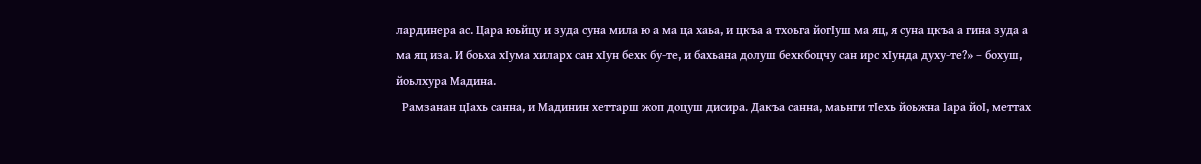лардинера ас. Цара юьйцу и зуда суна мила ю а ма ца хаьа, и цкъа а тхоьга йогIуш ма яц, я суна цкъа а гина зуда а ма яц иза. И боьха хIума хиларх сан хIун бехк бу-те, и бахьана долуш бехкбоцчу сан ирс хIунда духу-те?» – бохуш, йоьлхура Мадина.
  Рамзанан цIахь санна, и Мадинин хеттарш жоп доцуш дисира. Дакъа санна, маьнги тIехь йоьжна Iара йоI, меттах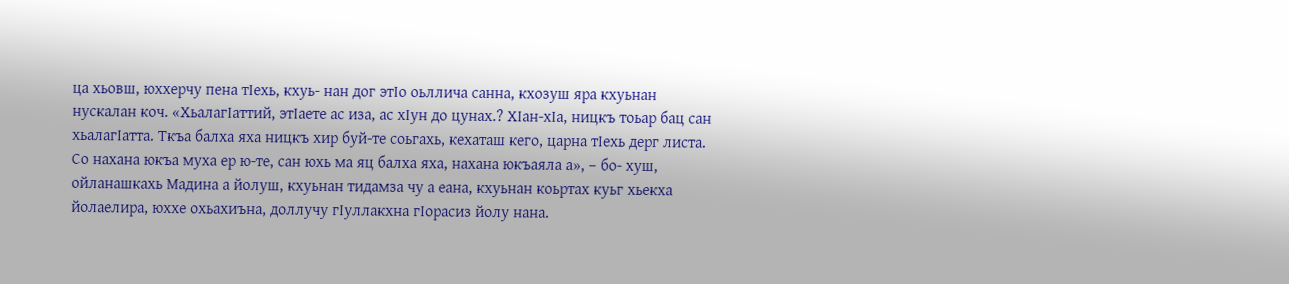ца хьовш, юххерчу пена тIехь, кхуь- нан дог этIо оьллича санна, кхозуш яра кхуьнан нускалан коч. «ХьалагIаттий, этIаете ас иза, ас хIун до цунах.? ХIан-хIа, ницкъ тоьар бац сан хьалагIатта. Ткъа балха яха ницкъ хир буй-те соьгахь, кехаташ кего, царна тIехь дерг листа. Со нахана юкъа муха ер ю-те, сан юхь ма яц балха яха, нахана юкъаяла а», – бо- хуш, ойланашкахь Мадина а йолуш, кхуьнан тидамза чу а еана, кхуьнан коьртах куьг хьекха йолаелира, юххе охьахиъна, доллучу гIуллакхна гIорасиз йолу нана.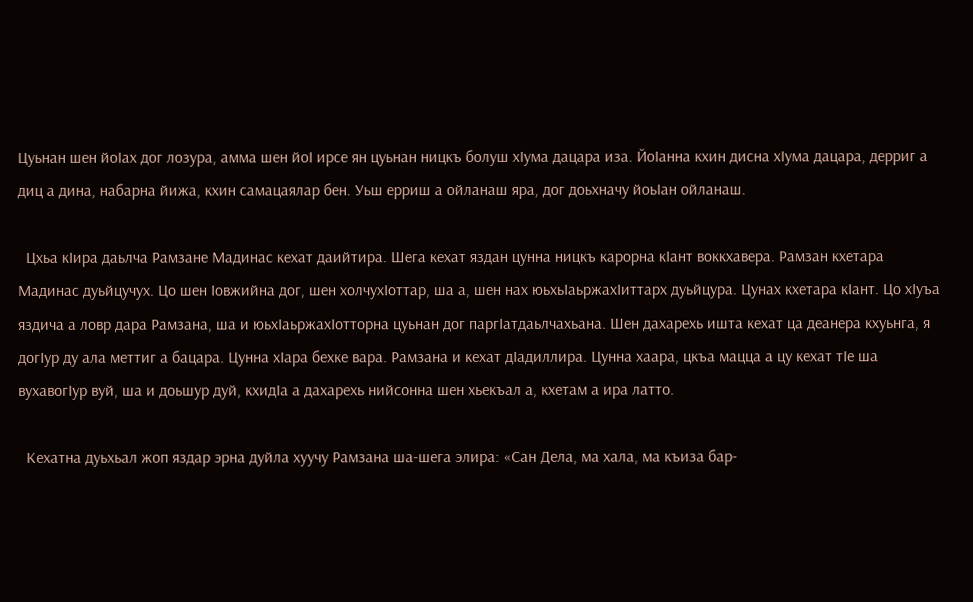Цуьнан шен йоIах дог лозура, амма шен йоI ирсе ян цуьнан ницкъ болуш хIума дацара иза. ЙоIанна кхин дисна хIума дацара, дерриг а диц а дина, набарна йижа, кхин самацаялар бен. Уьш ерриш а ойланаш яра, дог доьхначу йоьIан ойланаш.

  Цхьа кIира даьлча Рамзане Мадинас кехат даийтира. Шега кехат яздан цунна ницкъ карорна кIант воккхавера. Рамзан кхетара Мадинас дуьйцучух. Цо шен Iовжийна дог, шен холчухIоттар, ша а, шен нах юьхьIаьржахIиттарх дуьйцура. Цунах кхетара кIант. Цо хIуъа яздича а ловр дара Рамзана, ша и юьхIаьржахIотторна цуьнан дог паргIатдаьлчахьана. Шен дахарехь ишта кехат ца деанера кхуьнга, я догIур ду ала меттиг а бацара. Цунна хIара бехке вара. Рамзана и кехат дIадиллира. Цунна хаара, цкъа мацца а цу кехат тIе ша вухавогIур вуй, ша и доьшур дуй, кхидIа а дахарехь нийсонна шен хьекъал а, кхетам а ира латто.

  Кехатна дуьхьал жоп яздар эрна дуйла хуучу Рамзана ша-шега элира: «Сан Дела, ма хала, ма къиза бар-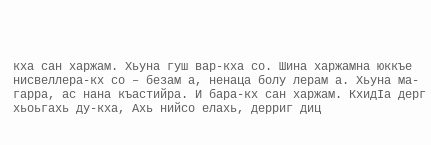кха сан харжам. Хьуна гуш вар-кха со. Шина харжамна юккъе нисвеллера-кх со – безам а, ненаца болу лерам а. Хьуна ма- гарра, ас нана къастийра. И бара-кх сан харжам. КхидIа дерг хьоьгахь ду-кха, Ахь нийсо елахь, дерриг диц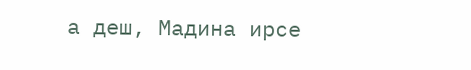а деш, Мадина ирсе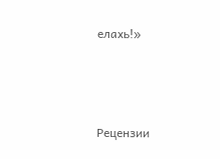елахь!»



Рецензии